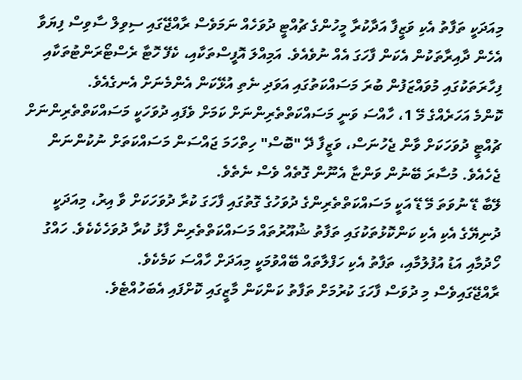މިއަދަކީ ތަފާތު އެކި ވަޒީފާ އަދާކުރާ މީހުންގެ ޗުއްޓީ ދުވަހެއް ނަމަވެސް ރާއްޖޭގައި ސިވިލް ސާވިސް ފިޔަވާ އެހެން ދާއިރާތަކުން އެކަން ފާހަގަ އެއް ނުވެއެވެ. އަމިއްލަ އޮފީސްތަކާއި، ކެފޭ ހޮޓާ ރެސްޓޯރަންޓުތަކާއި ފިހާރަތަކުގައި މުވައްޒަފުން ބުރަ މަސައްކަތުގައި އަވަދި ނެތި އުޅޭކަން އެންމެނަށް އެނގެއެވެ.
ކޮންމެ އަހަރެއްގެ މޭ 1، ހާއްސަ ވަނީ މަސައްކަތްތެރިންނަށް ކަމަށް ވެފައި ދުވަހަކީ މަސައްކަތްތެރިންނަށް ޗުއްޓީ ދުވަހަކަށް ވާން ޖެހުނަސް، ވަޒީފާ ދޭ "ބޮސް" ހިތްހަމަ ޖައްސަން މަސައްކަތަށް ނުކުންނަން ޖެހެއެވެ. މުސާރަ ބޭނުން ވަންޏާ އެނޫން ގޮތެއް ވެސް ނެތެވެ.
ލޭބާ ޑޭ ނުވަތަ މޭ ޑޭ އަކީ މަސައްކަތްތެރިންގެ ދުވަހުގެ ގޮތުގައި ފާހަގަ ކުރާ ދުވަހަކަށް ވާ އިރު، މިއަދަކީ ދުނިޔޭގެ އެކި އެކި ކަންކޮޅުތަކުގައި ތަފާތު ޝުއޫރުތައް މަސައްކަތްތެރިން ފާޅު ކުރާ ދުވަހެކެކެވެ. ހައްގު ހޯދުމާއި އަޑު އުފުލުމާއި، ތަފާތު އެކި ހަފްލާތައް ބޭއްވުމަކީ މިއަދަށް ހާއްސަ ކަމެކެވެ.
ރާއްޖޭގައިވެސް މި ދުވަސް ފާހަގަ ކުރުމަށް ތަފާތު ކަންކަން މާޒީގައި ކޮށްފައި އެބަހުއްޓެވެ.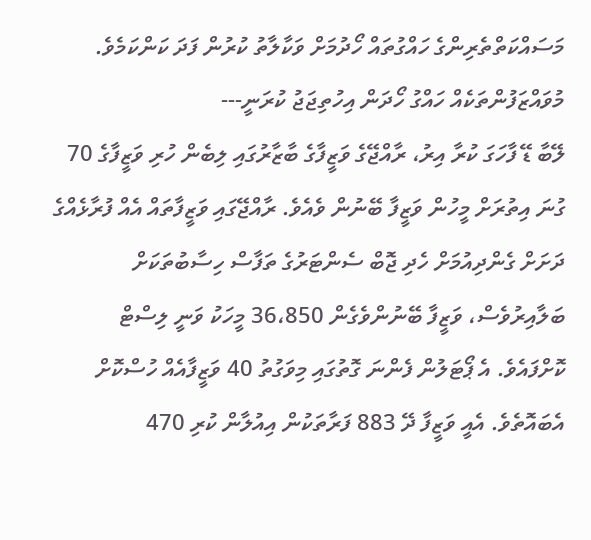މަސައްކަތްތެރިންގެ ހައްގުތައް ހޯދުމަށް ވަކާލާތު ކުރުން ފަދަ ކަންކަމެވެ.
މުވައްޒަފުންތަކެއް ހައްގު ހޯދަން އިހުތިޖަޖު ކުރަނީ---
ލޭބާ ޑޭ ފާހަގަ ކުރާ އިރު، ރާއްޖޭގެ ވަޒީފާގެ ބާޒާރުގައި ލިބެން ހުރި ވަޒީފާގެ 70 ގުނަ އިތުރަށް މީހުން ވަޒީފާ ބޭނުން ވެއެވެ. ރާއްޖޭގައި ވަޒީފާތައް އެއް ފުރާޅެއްގެ ދަށަށް ގެންދިއުމަށް ހެދި ޖޮބް ސެންޓަރުގެ ތަފާސް ހިސާބުތަކަށް ބަލާއިރުވެސް، ވަޒީފާ ބޭނުންވެގެން 36،850 މީހަކު ވަނީ ލިސްޓް ކޮށްފައެވެ. އެ ޕޯޓަލުން ފެންނަ ގޮތުގައި މިވަގުތު 40 ވަޒީފާއެއް ހުސްކޮށް އެބައޮތެވެ. އެއީ ވަޒީފާ ދޭ 883 ފަރާތަކުން އިއުލާން ކުރި 470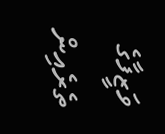ވަޒީފާގެ ތެރެއިން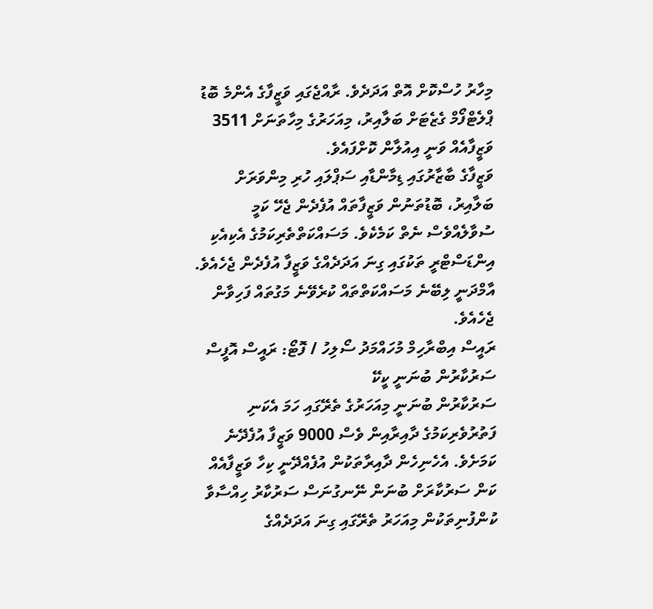މިހާރު ހުސްކޮށް އޮތް އަދަދެވެ. ރާއްޖެގައި ވަޒީފާގެ އެންމެ ބޮޑު ޕްލެޓްފޯމް ގެޒެޓަށް ބަލާއިރު، މިއަހަރުގެ މިހާތަނަށް 3511 ވަޒީފާއެއް ވަނީ އިއުލާން ކޮށްފައެވެ.
ވަޒީފާގެ ބާޒާރުގައި ޑިމާންޑާއި ސަޕްލައި ހުރި މިންވަރަށް ބަލާއިރު، ބޮޑުތަނުން ވަޒީފާތައް އުފެދެން ޖެހޭ ކަމީ ސުވާލެއްވެސް ނެތް ކަމެކެވެ. މަސައްކަތްތެރިކަމުގެ އެކިއެކި އިންޑަސްޓްރީ ތަކުގައި ގިނަ އަދަދެއްގެ ވަޒީފާ އުފެދެން ޖެހެއެވެ. އާމްދަނީ ލިބޭނެ މަސައްކަތްތައް ކުރެވޭނެ މަގުތައް ފަހިވާން ޖެހެއެވެ.
ރައީސް އިބްރާހިމް މުހައްމަދު ސޯލިހު / ފޮޓޯ: ރައީސް އޮފީސް
ސަރުކާރުން ބުނަނީ ކީކޭ
ސަރުކާރުން ބުނަނީ މިއަހަރުގެ ތެރޭގައި ހަމަ އެކަނި ފަތުރުވެރިކަމުގެ ދާއިރާއިން ވެސް 9000 ވަޒީފާ އުފެދޭނެ ކަމަށެވެ. އެހެނިހެން ދާއިރާތަކުން އުފެއްދޭނީ ކިހާ ވަޒީފާއެއް ކަން ސަރުކާރަށް ބުނަން ނޭނގުނަސް ސަރުކާރު ހިއްސާވާ ކުންފުނިތަކުން މިއަހަރު ތެރޭގައި ގިނަ އަދަދެއްގެ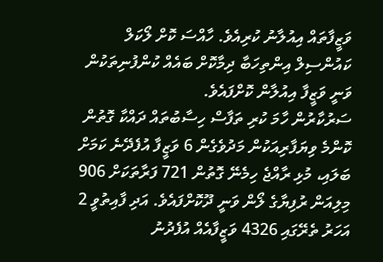ވަޒީފާތައް އިއުލާނު ކުރިއެވެ. ހާއްސަ ކޮށް ލޯކަލް ކައުންސިލް އިންތިހަބާ ދިމާކޮށް ބައެއް ކުންފުނިތަކުން ވަނީ ވަޒީފާ އިއުލާން ކޮށްފައެވެ.
ސަރުކާރުން ހާމަ ކުރި ތަފާސް ހިސާބުތައް ދައްކާ ގޮތުން ކޮންމެ ވިޔަފާރިއަކުން މަދުވެގެން 6 ވަޒީފާ އުފެދޭނެ ކަމަށް ބަލައި، މުޅި ރާއްޖެ ހިމެނޭ ގޮތުން 721 ފަރާތަކަށް 906 މިލިއަން ރުފިޔާގެ ލޯން ވަނީ ދޫކޮށްފައެވެ. އަދި ފާއިތުވީ 2 އަހަރު ތެރޭގައި 4326 ވަޒީފާއެއް އުފެދުނު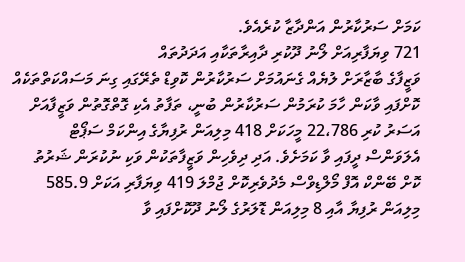ކަމަށް ސަރުކާރުން އަންދާޒާ ކުރެއެވެ.
721 ވިޔަފާރިއަށް ލޯނު ދޫކުރި ދާއިރާތަކާއި އަދަދުތައް
ވަޒީފާގެ ބާޒާރަށް ލުޔެއް ގެނައުމަށް ސަރުކާރުން ކޮވިޑް ތެރޭގައި ގިނަ މަސައްކަތްތަކެއް ކޮށްފައި ވާކަން ހާމަ ކުރަމުން ސަރުކާރުން ބުނީ، ތަފާތު އެކި ގޮތްގޮތުން ވަޒީފާއަށް އަސަރު ކުރި 22،786 މީހަކަށް 418 މިލިއަން ރުފިޔާގެ އިންކަމް ސަޕޯޓް އެލަވަންސް ދީފައި ވާ ކަމަށެވެ. އަދި ދިވެހިން ވަޒީފާތަކުން ވަކި ނުކުރަން ޝަރުތު ކޮށް ބޭންކް އޮފް މޯލްޑިވްސް މެދުވެރިކޮށް ޖުމްލަ 419 ވިޔަފާރި އަކަށް 585.9 މިލިއަން ރުފިޔާ އާއި 8 މިލިއަން ޑޮލަރުގެ ލޯނު ދޫކޮށްފައި ވާ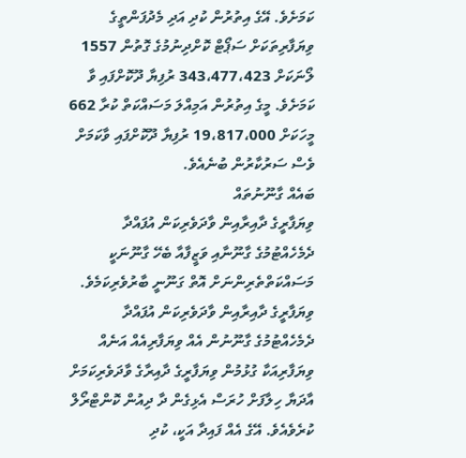ކަމަށެވެ. އޭގެ އިތުރުން ކުދި އަދި މެދުފަންތީގެ ވިޔަފާރިތަކަށް ސަޕޯޓް ކޮށްދިނުމުގެ ގޮތުން 1557 ލޯނަކަށް 343،477،423 ރުފިޔާ ދޫކޮށްފައި ވާ ކަމަށެވެ. މީގެ އިތުރުން އަމިއްލަ މަސައްކަތް ކުރާ 662 މީހަކަށް 19،817،000 ރުފިޔާ ދޫކޮށްފައި ވާކަމަށް ވެސް ސަރުކާރުން ބުނެއެވެ.
ބައެއް ގާނޫނުތައް
ވިޔަފާރީގެ ދާއިރާއިން ވާދަވެރިކަން އުފައްދާ ދެމެހެއްޓުމުގެ ގާނޫނާއި ވަޒީފާއާ ބެހޭ ގާނޫނަކީ މަސައްކަތްތެރިންނަށް އޮތް ގަނޫނީ ބާރުވެރިކަމެވެ. ވިޔަފާރީގެ ދާއިރާއިން ވާދަވެރިކަން އުފައްދާ ދެމެހެއްޓުމުގެ ގާނޫނުން އެއް ވިޔަފާރިއެއް އަނެއް ވިޔަފާރިއަކާ ގުޅުމުން ވިޔަފާރީގެ ދާއިރާގެ ވާދަވެރިކަމަށް އާދަޔާ ހިލާފަށް ހުރަސް އެޅިގެން ދާ ދިއުން ކޮންޓްރޯލް ކުރެވެއެވެ. އޭގެ އެއް ފައިދާ އަކީ، ކުދި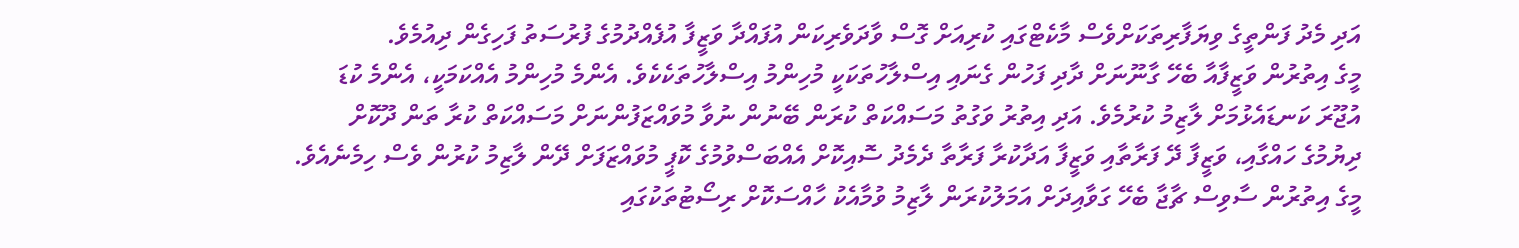އަދި މެދު ފަންތީގެ ވިޔަފާރިތަކަށްވެސް މާކެޓްގައި ކުރިއަށް ގޮސް ވާދަވެރިކަން އުފައްދާ ވަޒީފާ އުފެއްދުމުގެ ފުރުސަތު ފަހިގެން ދިއުމެވެ.
މީގެ އިތުރުން ވަޒީފާއާ ބެހޭ ގާނޫނަށް ދާދި ފަހުން ގެނައި އިސްލާހުތަކަކީ މުހިންމު އިސްލާހުތަކެކެވެ. އެންމެ މުހިންމު އެއްކަމަކީ، އެންމެ ކުޑަ އުޖޫރަ ކަނޑައެޅުމަށް ލާޒިމު ކުރުމެވެ. އަދި އިތުރު ވަގުތު މަސައްކަތް ކުރަން ބޭނުން ނުވާ މުވައްޒަފުންނަށް މަސައްކަތް ކުރާ ތަން ދޫކޮށް ދިޔުމުގެ ހައްގާއި، ވަޒީފާ ދޭ ފަރާތާއި ވަޒީފާ އަދާކުރާ ފަރާތާ ދެމެދު ސޮއިކޮށް އެއްބަސްވުމުގެ ކޮޕީ މުވައްޒަފަށް ދޭން ލާޒިމު ކުރުން ވެސް ހިމެނެއެވެ. މީގެ އިތުރުން ސާވިސް ޗާޖާ ބެހޭ ގަވާއިދަށް އަމަލުކުރަން ލާޒިމު ވުމާއެކު ހާއްސަކޮށް ރިސޯޓުތަކުގައި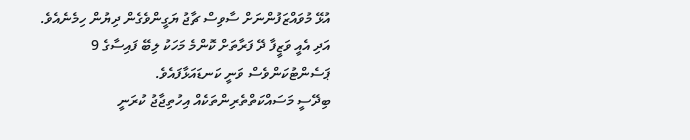އުޅޭ މުވައްޒަފުންނަށް ސާވިސް ޗާޖު ޔަގީންވެގެން ދިޔުން ހިމެނެއެވެ. އަދި އެއީ ވަޒީފާ ދޭ ފަރާތަށް ކޮންމެ މަހަކު ލިބޭ ފައިސާގެ 9 ޕަސެންޓުކަންވެސް ވަނީ ކަނޑައަޅާފައެވެ.
ބިދޭސީ މަސައްކަތްތެރިންތަކެއް އިހުތިޖާޖު ކުރަނީ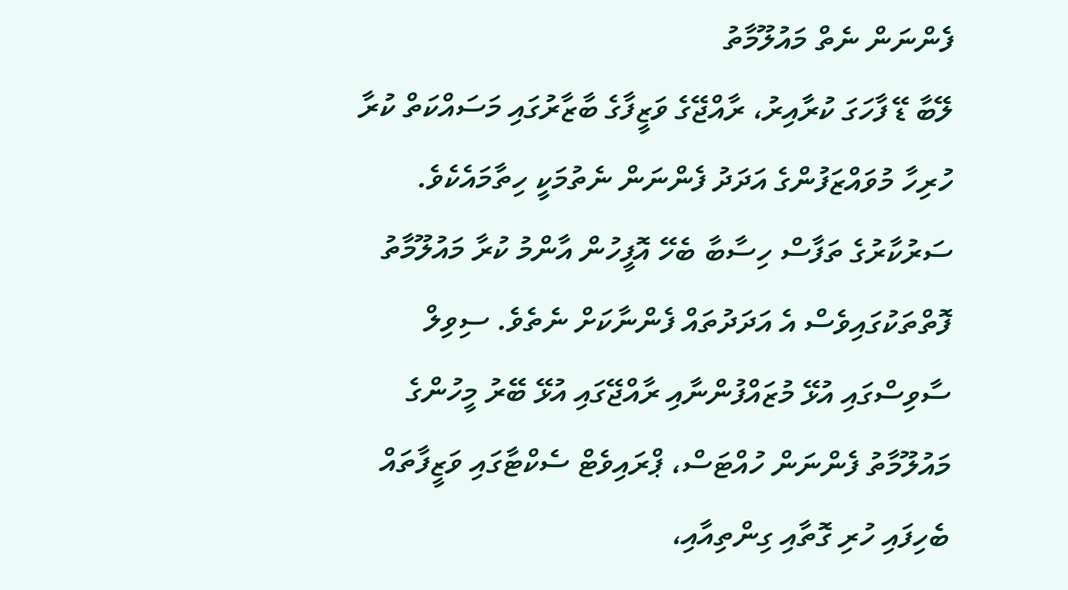ފެންނަން ނެތް މައުލޫމާތު
ލޭބާ ޑޭ ފާހަގަ ކުރާއިރު، ރާއްޖޭގެ ވަޒީފާގެ ބާޒާރުގައި މަސައްކަތް ކުރާ ހުރިހާ މުވައްޒަފުންގެ އަދަދު ފެންނަން ނެތުމަކީ ހިތާމައެކެވެ. ސަރުކާރުގެ ތަފާސް ހިސާބާ ބެހޭ އޮފީހުން އާންމު ކުރާ މައުލޫމާތު ފޮތްތަކުގައިވެސް އެ އަދަދުތައް ފެންނާކަށް ނެތެވެ. ސިވިލް ސާވިސްގައި އުޅޭ މުޒައްފުންނާއި ރާއްޖޭގައި އުޅޭ ބޭރު މީހުންގެ މައުލޫމާތު ފެންނަން ހުއްޓަސް، ޕްރައިވެޓް ސެކްޓާގައި ވަޒީފާތައް ބެހިފައި ހުރި ގޮތާއި ގިންތިއާއި،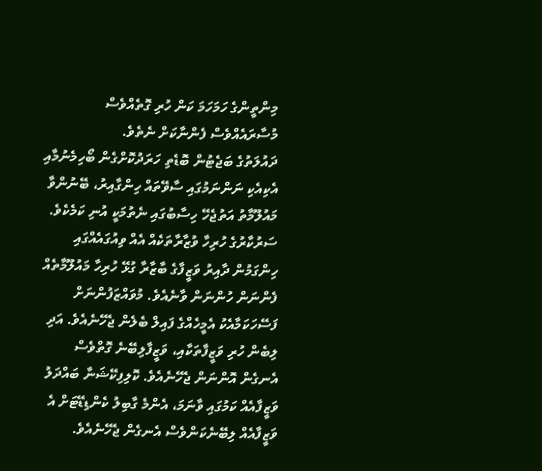މިންތީންގެ ހަމަހަމަ ކަން ހުރި ގޮތެއްވެސް މުސާރައެއްވެސް ފެންނާކަށް ނެތެވެ.
ދައުލަތުގެ ބަޖެޓުން ބޮޑެތި ހަރަދުކޮށްގެން ބޯހިމެނުމާއި އެކިއެކި ނަންނަމުގައި ސާވޭތައް ހިންގާއިރު، ބޭނުންވާ މައުލޫމާތު އަތުޖެހޭ ހިސާބުގައި ނެތުމަކީ އުނި ކަމެކެވެ. ސަރުކާރުގެ ހުރިހާ ވުޒާރާތަކެއް އެއް ވިއުގައެއްގައި ހިންގަމުން ދާއިރު ވަޒީފާގެ ބާޒާރާ ގުޅޭ ހުރިހާ މައުލޫމާތެއް ފެންނަން ހުންނަން ވާނެއެވެ. މުވައްޒަފުންނަށް ފަސޭހަކަމާއެކު އެމީހެއްގެ ފައިލް ބެލެން ޖެހޭނެއެވެ. އަދި ލިބެން ހުރި ވަޒީފާތަކާއި، ވަޒީފާލިބޭނެ ގޮތްވެސް އެނގެން އޮންނަން ޖެހޭނެއެވެ. ކޮލިފިކޭޝަނާ ބައްދަލު ވަޒީފާއެއް ކަމުގައި ވާނަމަ، އެންމެ ގާބިލު ކެންޑިޑޭޓަށް އެ ވަޒީފާއެއް ލިބޭނެކަންވެސް އެނގެން ޖެހޭނެއެވެ.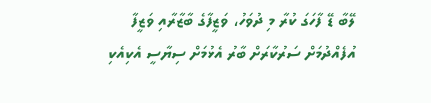ލޭބާ ޑޭ ފާހަގަ ކުރާ މި ދުވަހު، ވަޒީފާގެ ބާޒާރާއި ވަޒީފާ އުފެއްދުމަށް ސަރުކާރަށް ބާރު އެޅުމަށް ސިޔާސީ އެކިއެކި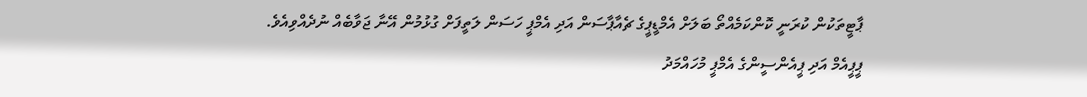ޕާޓީތަކުން ކުރަނީ ކޮންކަމެއްތޯ ބަލަށް އެމްޑީޕީގެ ޗެއާޕާސަން އަދި އެމްޕީ ހަސަން ލަތީފަށް ގުޅުމުން އޭނާ ޖަވާބެއް ނުދެއްވިއެވެ. ޕީޕީއެމް އަދި ޕީއެންސީންގެ އެމްޕީ މުހައްމަދު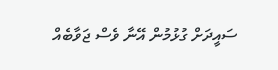ސައީދަށް ގުޅުމުން އޭނާ ވެސް ޖަވާބެއް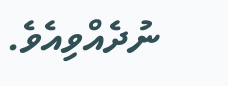ނުދެއްވިއެވެ.